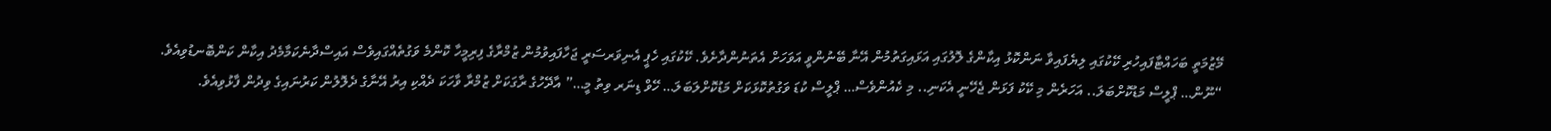މޭޒުމަތީ ބަހައްޓާފައިހުރި ކޭކުގައި ލިޔެފައިވާ ނަންކޮޅު އިކާންގެ ލޮލުގައި އަޅައިގަތުމުން އޭނާ ބޭނުންވީ އަވަހަށް އެތަނުންދާށެވެ. ކޭކުގައި ހެޕީ އެނިވަރސަރީ ޖަހާފައިވުމުން ޒުމްރާގެ ފިރިމީހާ ކޮންމެ ވަގުތެއްގައިވެސް އައިސްދާނެކަމާމެދު އިކާން ކަންބޮނޑުވިއެވެ.
“ނޫން… ޕްލީސް މަޑުކޮށްބަލަ.. އަހަރެން މި ކޭކު ފަޅަން ޖެހޭނީ އެކަނި.. މި ކެއުންވެސް… ޕްލީސް ކުޑަ ވަގުތުކޮޅަކަށް މަޑުކޮށްލަބަލަ… ހޭވް ޑިނަރ ވިތު މީ…” އާދޭހުގެ ރާގަކަށް ޒުމްރާ ވާހަކަ ދެއްކި އިރު އޭނާގެ ދެލޮލުން ކަރުނައިގެ ވިދުން ފާޅުވިއެވެ.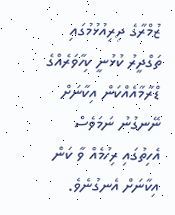ޒުމްރާގެ ދިރިއުޅުމުގައި ތަގްދީރު ކުޅުނީ ކިހާވަރެއްގެ ޑްރާމާއެއްކަން އިކާނަށް ނޭނގުނު ނަމަވެސް އެހިތުގައި ރިހުމެއް ވާ ކަން އިކާނަށް އެނގުނެވެ.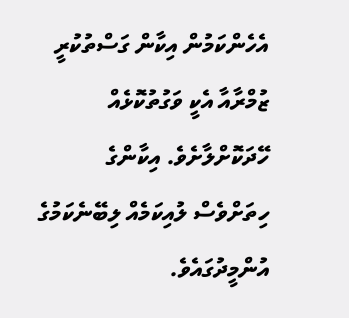އެހެންކަމުން އިކާން ގަސްތުކުރީ ޒުމްރާއާ އެކީ ވަގުތުކޮޅެއް ހޭދަކޮށްލާށެވެ. އިކާންގެ ހިތަށްވެސް ލުއިކަމެއް ލިބޭނެކަމުގެ އުންމީދުގައެވެ.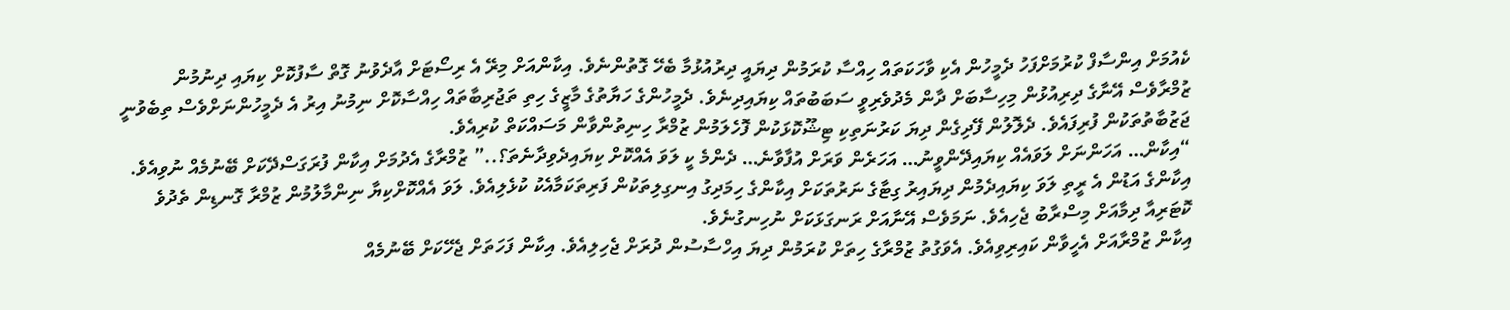ކެއުމަށް އިންސާފް ކުރުމަށްފަހު ދެމީހުން އެކި ވާހަކަތައް ހިއްސާ ކުރަމުން ދިޔައީ ދިރުއުޅުމާ ބެހޭ ގޮތުންނެވެ. އިކާންއަށް މިރޭ އެ ރިސޯޓަށް އާދެވުނު ގޮތް ސާފުކޮށް ކިޔައި ދިނުމުން ޒުމްރާވެސް އޭނާގެ ދިރިއުޅުން މިހިސާބަށް ދާން މެދުވެރިވީ ސަބަބުތައް ކިޔައިދިނެވެ. ދެމީހުންގެ ހަޔާތުގެ މާޒީގެ ހިތި ތަޖުރިބާތައް ހިއްސާކޮށް ނިމުނު އިރު އެ ދެމީހުންނަށްވެސް ތިބެވުނީ ޖަޒުބާތުތަކުން ފުރިފައެވެ. ދެލޮލުން ފޭދިގެން ދިޔަ ކަރުނަތިކި ޓިޝޫކޮޅަކުން ފޮހެލަމުން ޒުމްރާ ހިނިތުންވާން މަސައްކަތް ކުރިއެވެ.
“އިކާން… އަހަންނަށް ލަވައެއް ކިޔައިދޭންވީނު… އަހަރެން ވަރަށް އުފާވާނެ… ދެންމެ ކީ ލަވަ އެއްކޮށް ކިޔައިދެވިދާނެތަ؟..” ޒުމްރާގެ އެދުމަށް އިކާން ފުރަގަސްދޭކަށް ބޭނުމެއް ނުވިއެވެ. އިކާންގެ އަޑުން އެ ރީތި ލަވަ ކިޔައިދެމުން ދިޔައިރު ގިޓާގެ ނަރުތަކަށް އިކާންގެ ހިމަދިގު އިނގިލިތަކުން ފަރިތަކަމާއެކު ކުޅެލިއެވެ. ލަވަ އެއްކޮށްކިޔާ ނިންމާލުމުން ޒުމްރާ ގޮނޑިން ތެދުވެ ކޮޓަރިއާ ދިމާއަށް މިސްރާބު ޖެހިއެވެ. ނަމަވެސް އޭނާއަށް ރަނގަޅަކަށް ނުހިނގުނެވެ.
އިކާން ޒުމްރާއަށް އެހީވާން ކައިރިވިއެވެ. އެވަގުތު ޒުމްރާގެ ހިތަށް ކުރަމުން ދިޔަ އިހްސާސުން ދުރަށް ޖެހިލިއެވެ. އިކާން ފަހަތަށް ޖެހޭކަށް ބޭނުމެއް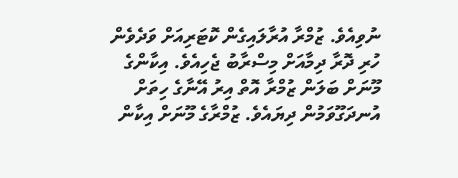ނުވިއެވެ. ޒުމްރާ އުރާލައިގެން ކޮޓަރިއަށް ވަދެވެން ހުރި ދޮރާ ދިމާއަށް މިސްރާބު ޖެހިއެވެ. އިކާންގެ މޫނަށް ބަލަން ޒުމްރާ އޮތް އިރު އޭނާގެ ހިތަށް އުނދަގޫވަމުން ދިޔައެވެ. ޒުމްރާގެ މޫނަށް އިކާން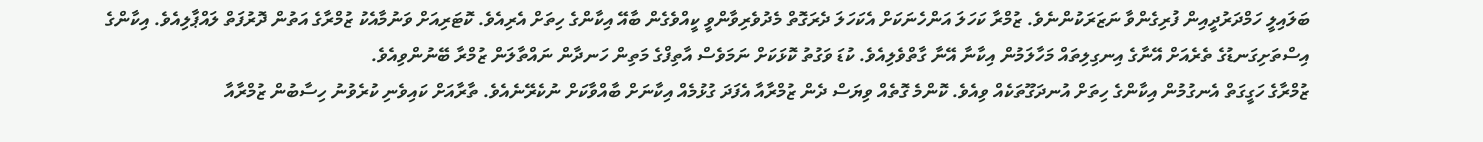ބަލައިލީ ހަމްދަރުދީއިން ފުރިގެންވާ ނަޒަރަކުންނެވެ. ޒުމްރާ ކަހަލަ އަންހެނަކަށް އެކަހަލަ ދެރަގޮތް މެދުވެރިވާންވީ ކީއްވެގެން ބާއޭ އިކާންގެ ހިތަށް އެރިއެވެ. ކޮޓަރިއަށް ވަނުމާއެކު ޒުމްރާގެ އަތުން ދޮރުފަތް ލައްޕާލިއެވެ. އިކާންގެ އިސްތަށިގަނޑުގެ ތެރެއަށް އޭނާގެ އިނގިލިތައް މަހާލަމުން އިކާނާ އޭނާ ގާތްވެލިއެވެ. ކުޑަ ވަގުތު ކޮޅަކަށް ނަމަވެސް އާތިފްގެ މަތިން ހަނދާން ނައްތާލަން ޒުމްރާ ބޭނުންވިއެވެ.
ޒުމްރާގެ ހަގީގަތް އެނގުމުން އިކާންގެ ހިތަށް އުނދަގޫތަކެއް ވިއެވެ. ކޮންމެ ގޮތެއް ވިޔަސް ދެން ޒުމްރާއާ އެފަދަ ގުޅުމެއް އިކާނަށް ބާއްވާކަށް ނުކެރޭނެއެވެ. ތާރާއަށް ކައިވެނި ކުރެވުނު ހިސާބުން ޒުމްރާއާ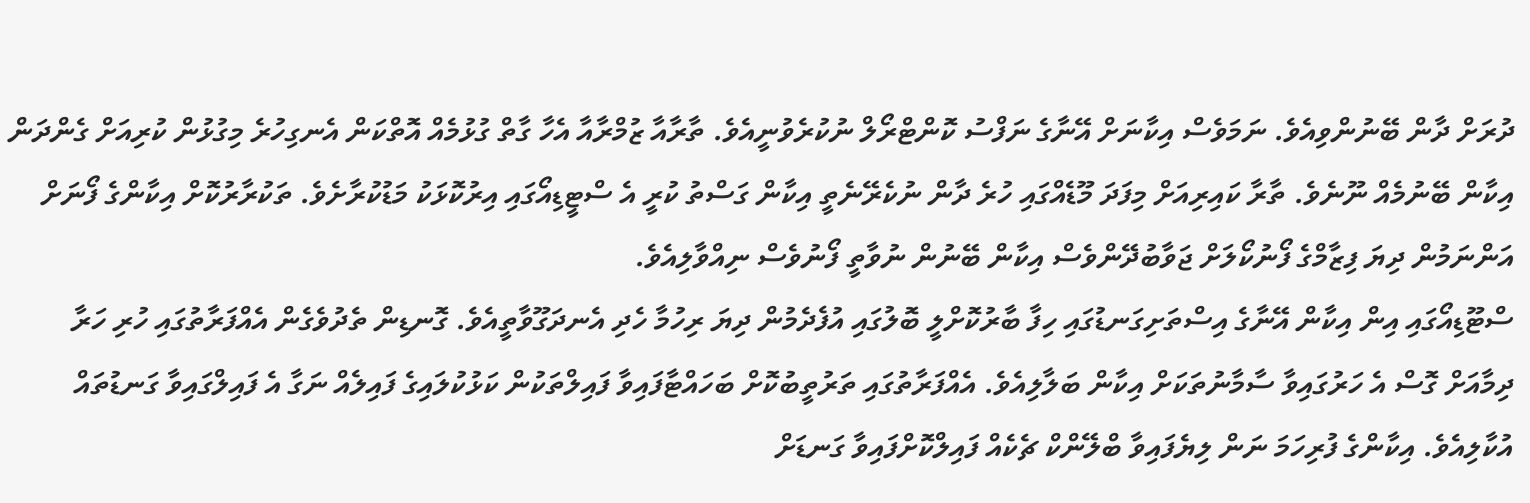ދުރަށް ދާން ބޭނުންވިއެވެ. ނަމަވެސް އިކާނަށް އޭނާގެ ނަފްސު ކޮންޓްރޯލް ނުކުރެވުނީއެވެ. ތާރާއާ ޒުމްރާއާ އެހާ ގާތް ގުޅުމެއް އޮތްކަން އެނގިހުރެ މިގުޅުން ކުރިއަށް ގެންދަން އިކާން ބޭނުމެއް ނޫނެވެ. ތާރާ ކައިރިއަށް މިފަދަ މޫޑެއްގައި ހުރެ ދާން ނުކެރޭނެތީ އިކާން ގަސްތު ކުރީ އެ ސްޓީޑިއޯގައި އިރުކޮޅަކު މަޑުކުރާށެވެ. ތަކުރާރުކޮށް އިކާންގެ ފޯނަށް އަންނަމުން ދިޔަ ފިޒާމްގެ ފޯނުކޯލަށް ޖަވާބުދޭންވެސް އިކާން ބޭނުން ނުވާތީ ފޯނުވެސް ނިއްވާލިއެވެ.
ސްޓޫޑިއޯގައި އިން އިކާން އޭނާގެ އިސްތަށިގަނޑުގައި ހިފާ ބާރުކޮށްލީ ބޮލުގައި އުފެދެމުން ދިޔަ ރިހުމާ ހެދި އެނދަގޫވާތީއެވެ. ގޮނޑިން ތެދުވެގެން އެއްފަރާތުގައި ހުރި ހަރާ ދިމާއަށް ގޮސް އެ ހަރުގައިވާ ސާމާނުތަކަށް އިކާން ބަލާލިއެވެ. އެއްފަރާތުގައި ތަރުތީބުކޮށް ބަހައްޓާފައިވާ ފައިލްތަކުން ކަޅުކުލައިގެ ފައިލެއް ނަގާ އެ ފައިލްގައިވާ ގަނޑުތައް އުކާލިއެވެ. އިކާންގެ ފުރިހަމަ ނަން ލިޔެފައިވާ ބްލޭންކް ޗެކެއް ފައިލްކޮށްފައިވާ ގަނޑަށް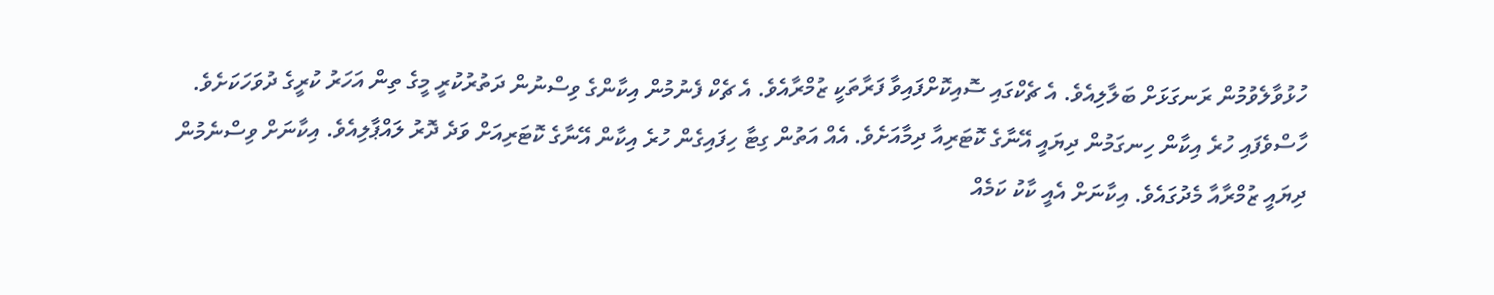ހުޅުވާލެވުމުން ރަނގަޅަށް ބަލާލިއެވެ. އެ ޗެކްގައި ސޮއިކޮށްފައިވާ ފަރާތަކީ ޒުމްރާއެވެ. އެ ޗެކް ފެނުމުން އިކާންގެ ވިސްނުން ދަތުރުކުރީ މީގެ ތިން އަހަރު ކުރީގެ ދުވަހަކަށެވެ.
ހާސްވެފައި ހުރެ އިކާން ހިނގަމުން ދިޔައީ އޭނާގެ ކޮޓަރިއާ ދިމާއަށެވެ. އެއް އަތުން ގިޓާ ހިފައިގެން ހުރެ އިކާން އޭނާގެ ކޮޓަރިއަށް ވަދެ ދޮރު ލައްޕާލިއެވެ. އިކާނަށް ވިސްނެމުން ދިޔައީ ޒުމްރާއާ މެދުގައެވެ. އިކާނަށް އެއީ ކާކު ކަމެއް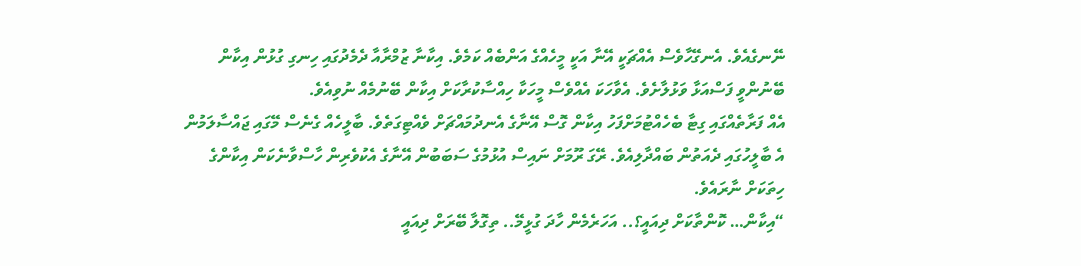ނޭނގެއެވެ. އެނގޭހާވެސް އެއްޗަކީ އޭނާ އަކީ މީހެއްގެ އަންބެއް ކަމެވެ. އިކާނާ ޒުމްރާއާ ދެމެދުގައި ހިނގި ގުޅުން އިކާން ބޭނުންވީ ފަސްއަޅާ ވަޅުލާށެވެ. އެވާހަކަ އެއްވެސް މީހަކާ ހިއްސާކުރާކަށް އިކާން ބޭނުމެއް ނުވިއެވެ.
އެއް ފަރާތެއްގައި ގިޓާ ބެހެއްޓުމަށްފަހު އިކާން ގޮސް އޭނާގެ އެނދުމައްޗަށް ވެއްޓިގަތެވެ. ބާލީހެއް ގެނެސް މޭގައި ޖައްސާލަމުން އެ ބާލީހުގައި ދެއަތުން ބައްދާލިއެވެ. ރޭގަ ރޫމަށް ނައިސް އުޅުމުގެ ސަބަބުން އޭނާގެ އެކުވެރިން ހާސްވާނެކަން އިކާންގެ ހިތަކަށް ނާރައެވެ.
“އިކާން… ކޮންތާކަށް ދިއައީ؟.. އަހަރެމެން ހާދަ ގުޅީމޭ.. ތިގޮލާ ބޭރަށް ދިއައީ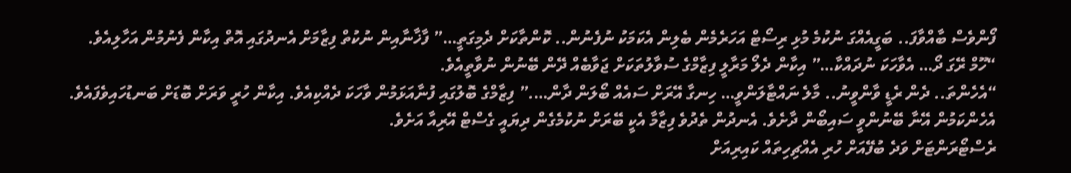ފޯންވެސް ބާއްވާފަ.. ބަގީއެއްގަ ނުކުމެ މުޅި ރިސޯޓް އަހަރެމެން ބެލިން އެކަމަކު ނުފެނުން.. ކޮންތާކަށް ދެމިގަތީ…” ފާޚާނާއިން ނުކުތް ފިޒާމަށް އެނދުގައި އޮތް އިކާން ފެނުމުން އަހާލިއެވެ.
“ހޫމް ރޭގަ ދޯ… އެވާހަކަ ނުދައްކާ…” އިކާން ދެލޯ މަރާލީ ފިޒާމްގެ ސުވާލުތަކަށް ޖަވާބެއް ދޭން ބޭނުން ނުވާތީއެވެ.
“އެހެންތަ.. ދެން ރެޑީ ވާންވީނު.. މާލެ ނައްޓާލަންވީ… ހިނގާ އޭރަށް ސައެއް ބޯލަން ދާން….” ފިޒާމްގެ ބޮލުގައި ފުނާއަޅަމުން ވާހަކަ ދެއްކިއެވެ. އިކާން ހުރީ ވަރަށް ބޮޑަށް ބަނޑުހައިވެފައެވެ. އެހެންކަމުން އޭނާ ބޭނުންވީ ސައިބޯން ދާށެވެ. އެނދުން ތެދުވެ ފިޒާމާ އެކީ ބޭރަށް ނުކުމެގެން ދިޔައީ ގެސްޓް އޭރިއާ އަށެވެ.
ރެސްޓޯރަންޓަށް ވަދެ ބުފޭއަށް ހުރި އެއްޗިހިތައް ކައިރިއަށް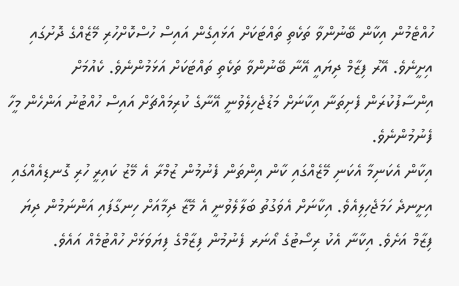ހުއްޓެމުން އިކާން ބޭނުންވާ ތަކެތި ތައްޓަކަށް އަޅައިގެން އައިސް ހުސްކޮށްހުރި މޭޒެއްގެ ދޮށުގައި އިށީނެވެ. އޭރު ފިޒާމް ދިޔައީ އޭނާ ބޭނުންވާ ތަކެތި ތައްޓަކަށް އަޅަމުންނެވެ. ކެއުމަށް އިންސާފުކުރަން ފެށިތަނާ އިކާނަށް މަޑުޖެހިލެވުނީ އޭނާގެ ކުރިމައްޗަށް އައިސް ހުއްޓުނު އަންހެން މީހާ ފެނުމުންނެވެ.
އިކާން އެކަނިމާ އެކަނި މޭޒެއްގައި ކާން އިންތަން ފެނުމުން ޒުމްރާ އެ މޭޒު ކައިރީ ހުރި ގޮނޑިއެއްގައި އިށީނދެ ހަމަޖެހިލިއެވެ. އިކާނަށް އެވަގުތު ބަލާލެވުނީ އެ މޭޒާ ދިމާއަށް ހިނގާފައި އަންނަމުން ދިޔަ ފިޒާމް އަށެވެ. އިކާނާ އެކު ރިސޯޓުގެ އޯނަރ ފެނުމުން ފިޒާމްގެ ފިޔަވަޅަށް ހުއްޓުމެއް އައެވެ.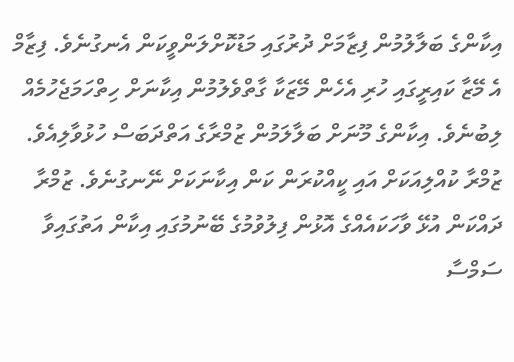އިކާންގެ ބަލާލުމުން ފިޒާމަށް ދުރުގައި މަޑުކޮށްލަންވީކަން އެނގުނެވެ. ފިޒާމް އެ މޭޒާ ކައިރީގައި ހުރި އެހެން މޭޒަކާ ގާތްވެލުމުން އިކާނަށް ހިތްހަމަޖެހުމެއް ލިބުނެވެ. އިކާންގެ މޫނަށް ބަލާލަމުން ޒުމްރާގެ އަތްދަބަސް ހުޅުވާލިއެވެ. ޒުމްރާ ކުއްލިއަކަށް އައި ކީއްކުރަން ކަން އިކާނަކަށް ނޭނގުނެވެ. ޒުމްރާ ދައްކަން އުޅޭ ވާހަކައެއްގެ އޮޅުން ފިލުވުމުގެ ބޭނުމުގައި އިކާން އަތުގައިވާ ސަމްސާ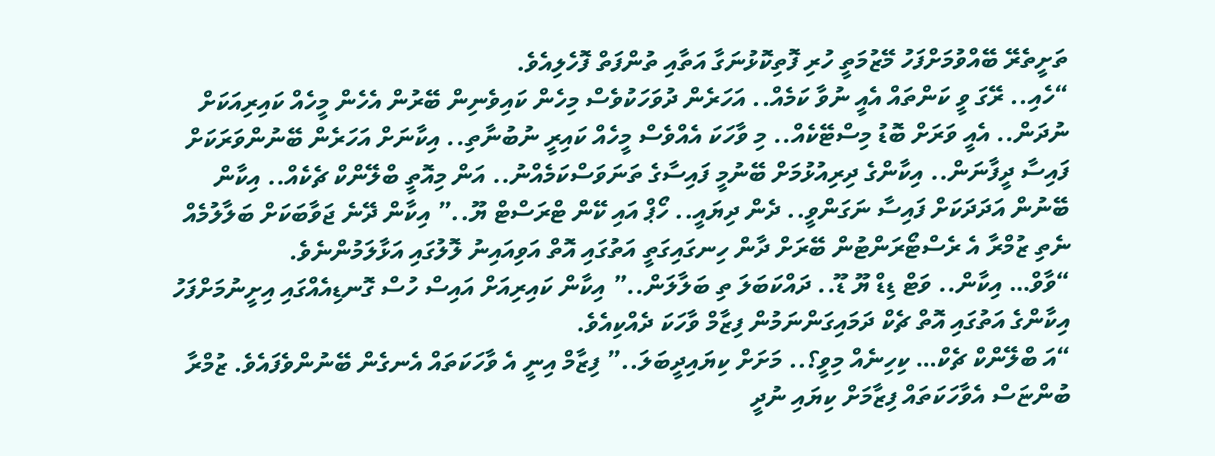ތަށީތެރޭ ބޭއްވުމަށްފަހު މޭޒުމަތީ ހުރި ފޮތިކޮޅުނަގާ އަތާއި ތުންފަތް ފޮހެލިއެވެ.
“ހެއި.. ރޭގަ ވީ ކަންތައް އެއީ ނުވާ ކަމެއް.. އަހަރެން ދުވަހަކުވެސް މިހެން ކައިވެނިން ބޭރުން އެހެން މީހެއް ކައިރިއަކަށް ނުދަން.. އެއީ ވަރަށް ބޮޑު މިސްޓޭކެއް.. މި ވާހަކަ އެއްވެސް މީހެއް ކައިރީ ނުބުނާތި.. އިކާނަށް އަހަރެން ބޭނުންވަރަކަށް ފައިސާ ދީފާނަން.. އިކާންގެ ދިރިއުޅުމަށް ބޭނުމީ ފައިސާގެ ތަނަވަސްކަމެއްނު.. އަން މިއޮތީ ބްލޭންކް ޗެކެއް.. އިކާން ބޭނުން އަދަދަކަށް ފައިސާ ނަގަންވީ.. ދެން ދިޔައީ.. ހޯޕް އައި ކޭން ޓްރަސްޓް ޔޫ..” އިކާން ދޭނެ ޖަވާބަކަށް ބަލާލުމެއް ނެތި ޒުމްރާ އެ ރެސްޓޯރަންޓުން ބޭރަށް ދާން ހިނގައިގަތީ އަތުގައި އޮތް އަވިއައިނު ލޮލުގައި އަޅާލަމުންނެވެ.
“ވާވް… އިކާން.. ވަޓް ޑިޑް ޔޫ ޑޫ.. ދައްކަބަލަ ތި ބަލާލަން..” އިކާން ކައިރިއަށް އައިސް ހުސް ގޮނޑިއެއްގައި އިށީނުމަށްފަހު އިކާންގެ އަތުގައި އޮތް ޗެކް ދަމައިގަންނަމުން ފިޒާމް ވާހަކަ ދެއްކިއެވެ.
“އަ ބްލޭންކް ޗެކް… ކިހިނެއް މިވީ؟.. މަށަށް ކިޔައިދީބަލަ..” ފިޒާމް އިނީ އެ ވާހަކަތައް އެނގެން ބޭނުންވެފައެވެ. ޒުމްރާ ބުންޏަސް އެވާހަކަތައް ފިޒާމަށް ކިޔައި ނުދީ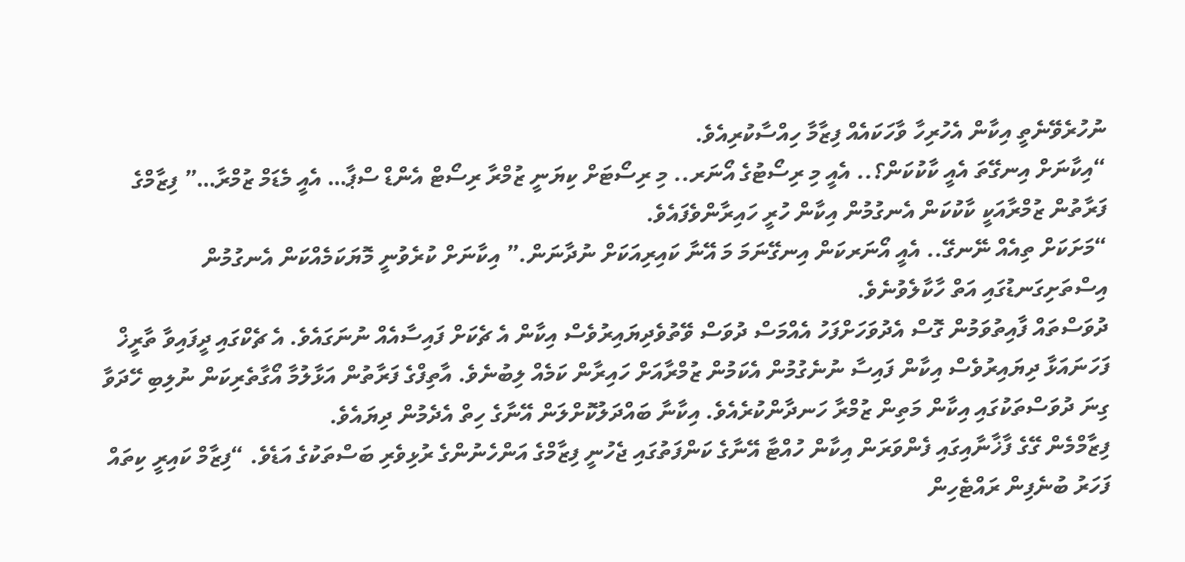ނުހުރެވޭނެތީ އިކާން އެހުރިހާ ވާހަކައެއް ފިޒާމާ ހިއްސާކުރިއެވެ.
“އިކާނަށް އިނގޭތަ އެއީ ކާކުކަން؟.. އެއީ މި ރިސޯޓުގެ އޯނަރ.. މި ރިސޯޓަށް ކިޔަނީ ޒުމްރާ ރިސޯޓް އެންޑް ސްޕާ… އެއީ މެޑަމް ޒުމްރާ…” ފިޒާމްގެ ފަރާތުން ޒުމްރާއަކީ ކާކުކަން އެނގުމުން އިކާން ހުރީ ހައިރާންވެފައެވެ.
“މަށަކަށް ތިއެއް ނޭނގޭ.. އެއީ އޯނަރކަން އިނގޭނަމަ މަ އޭނާ ކައިރިއަކަށް ނުދާނަން.” އިކާނަށް ކުރެވުނީ މޮޔަކަމެއްކަން އެނގުމުން އިސްތަށިގަނޑުގައި އަތް ހާކާލެވުނެވެ.
ދުވަސްތައް ފާއިތުވަމުން ގޮސް އެދުވަހަށްފަހު އެއްމަސް ދުވަސް ވޭތުވެދިޔައިރުވެސް އިކާން އެ ޗެކަށް ފައިސާއެއް ނުނަގައެވެ. އެ ޗެކްގައި ދީފައިވާ ތާރީޚް ފަހަނައަޅާ ދިޔައިރުވެސް އިކާން ފައިސާ ނުނެގުމުން އެކަމުން ޒުމްރާއަށް ހައިރާން ކަމެއް ލިބުނެވެ. އާތިފްގެ ފަރާތުން އަޅާލުމާ އޯގާތެރިކަން ނުލިބި ހޭދަވާ ގިނަ ދުވަސްތަކުގައި އިކާން މަތިން ޒުމްރާ ހަނދާންކުރެއެވެ. އިކާނާ ބައްދަލުކޮށްލަން އޭނާގެ ހިތް އެދެމުން ދިޔައެވެ.
ފިޒާމްމެން ގޭގެ ފާޚާނާއިގައި ފެންވަރަން އިކާން ހުއްޓާ އޭނާގެ ކަންފަތުގައި ޖެހުނީ ފިޒާމްގެ އަންހެނުންގެ ރުޅިވެރި ބަސްތަކުގެ އަޑެވެ. “ފިޒާމް ކައިރީ ކިތައް ފަހަރު ބުނެފިން ރައްޓެހިން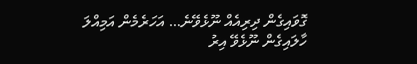ގޮވައިގެން ދިރިއެއް ނޫޅެވޭނެ… އަހަރެމެން އަމިއްލަ ހާލައިގެން ނޫޅެވޭ އިރު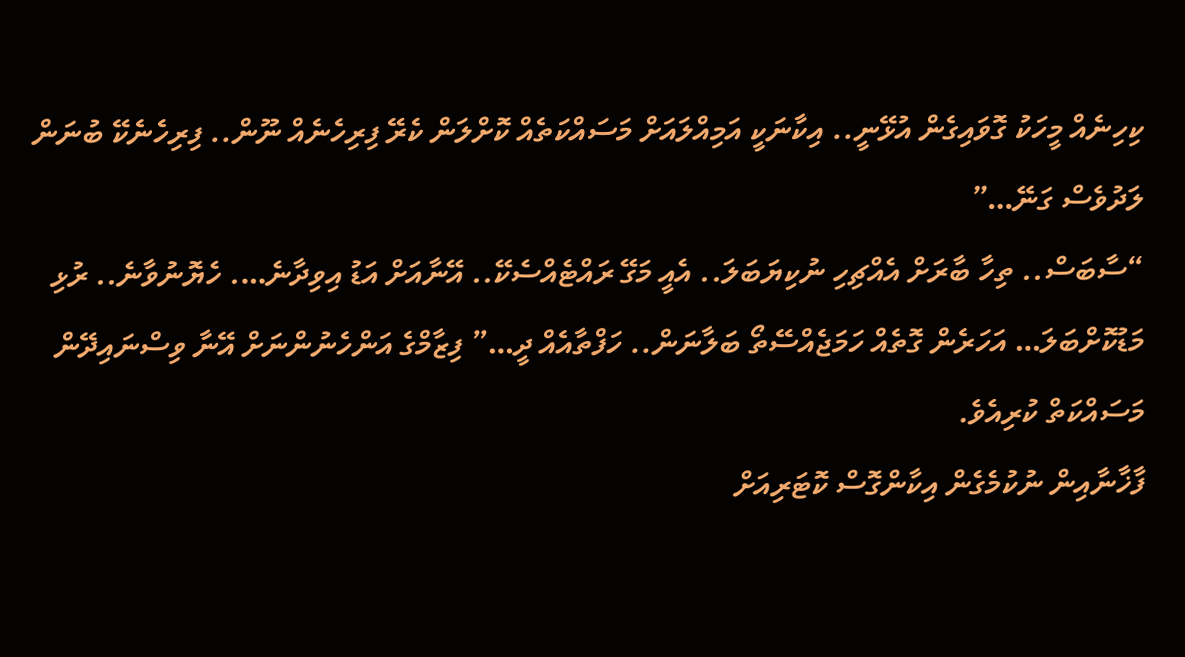ކިހިނެއް މީހަކު ގޮވައިގެން އުޅޭނީ.. އިކާނަކީ އަމިއްލައަށް މަސައްކަތެއް ކޮށްލަން ކެރޭ ފިރިހެނެއް ނޫން.. ފިރިހެނެކޭ ބުނަން ލަދުވެސް ގަނޭ…”
“ސާބަސް.. ތިހާ ބާރަށް އެއްޗިހި ނުކިޔަބަލަ.. އެއީ މަގޭ ރައްޓެއްސެކޭ.. އޭނާއަށް އަޑު އިވިދާނެ…. ހެޔޮނުވާނެ.. ރުޅި މަޑުކޮށްބަލަ… އަހަރެން ގޮތެއް ހަމަޖެއްސޭތޯ ބަލާނަން.. ހަފްތާއެއް ދީ…” ފިޒާމްގެ އަންހެނުންނަށް އޭނާ ވިސްނައިދޭން މަސައްކަތް ކުރިއެވެ.
ފާޚާނާއިން ނުކުމެގެން އިކާންގޮސް ކޮޓަރިއަށް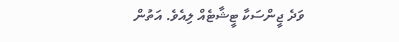ވަދެ ޖީންސަކާ ޓީޝާޓެއް ލިއެވެ. އަތުން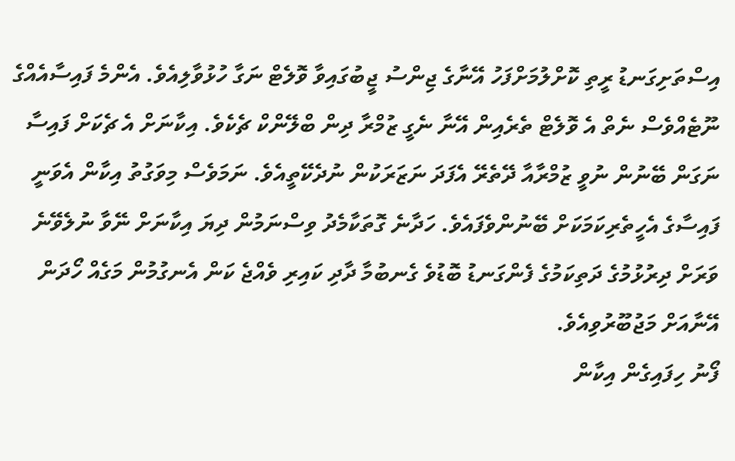އިސްތަށިގަނޑު ރީތި ކޮށްލުމަށްފަހު އޭނާގެ ޖިންސު ޖީބުގައިވާ ވޮލެޓް ނަގާ ހުޅުވާލިއެވެ. އެންމެ ފައިސާއެއްގެ ނޫޓެއްވެސް ނެތް އެ ވޮލެޓް ތެރެއިން އޭނާ ނެގީ ޒުމްރާ ދިން ބްލޭންކް ޗެކެވެ. އިކާނަށް އެ ޗެކަށް ފައިސާ ނަގަން ބޭނުން ނުވީ ޒުމްރާއާ ދޭތެރޭ އެފަދަ ނަޒަރަކުން ނުދެކޭތީއެވެ. ނަމަވެސް މިވަގުތު އިކާން އެވަނީ ފައިސާގެ އެހީތެރިކަމަކަށް ބޭނުންވެފައެވެ. ހަދާނެ ގޮތަކާމެދު ވިސްނަމުން ދިޔަ އިކާނަށް ނޭވާ ނުލެވޭނެ ވަރަށް ދިރުޅުމުގެ ދަތިކަމުގެ ފެންގަނޑު ބޮޑުވެ ގެނބުމާ ދާދި ކައިރި ވެއްޖެ ކަން އެނގުމުން މަގެއް ހޯދަން އޭނާއަށް މަޖުބޫރުވިއެވެ.
ފޯނު ހިފައިގެން އިކާން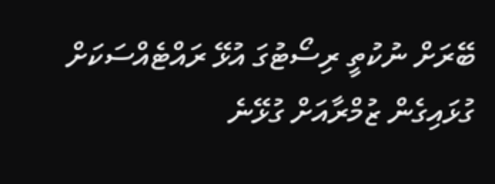ބޭރަށް ނުކުތީ ރިސޯޓުގަ އުޅޭ ރައްޓެއްސަކަށް ގުޅައިގެން ޒުމްރާއަށް ގުޅޭނެ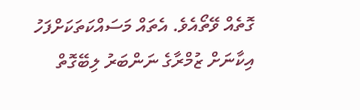ގޮތެއް ވޭތޯއެވެ. އެތައް މަސައްކަތަކަށްފަހު އިކާނަށް ޒުމްރާގެ ނަންބަރު ލިބޭގޮތް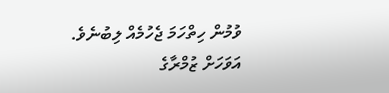ވުމުން ހިތްހަމަ ޖެހުމެއް ލިބުނެވެ. އަވަހަށް ޒުމްރާގެ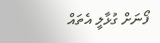ފޯނަށް ގުޅާލީ އެތައް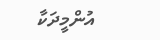އުންމީދަކާ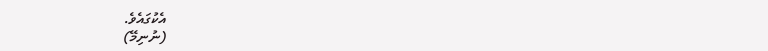އެކުގައެވެ.
(ނުނިމޭ)